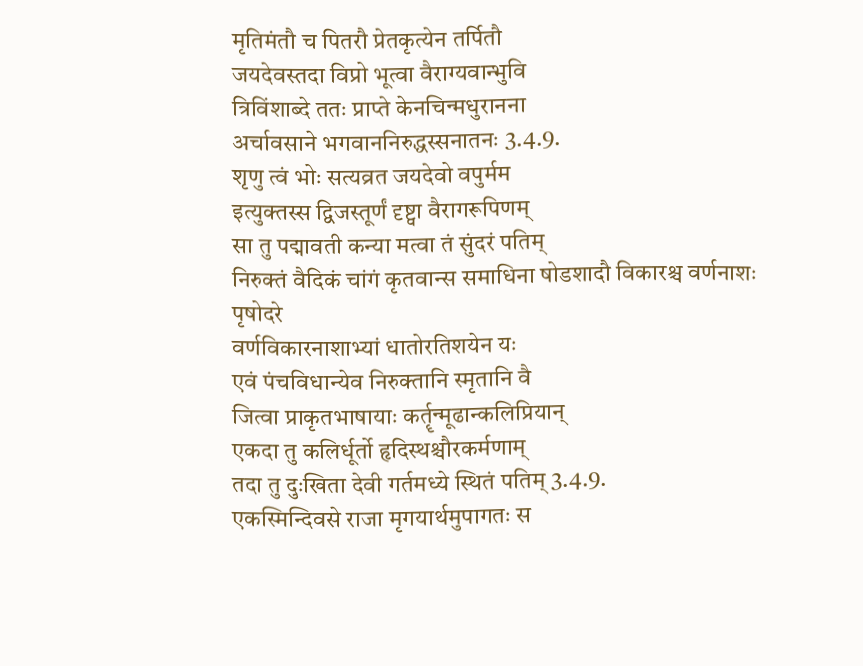मृतिमंतौ च पितरौ प्रेतकृत्येन तर्पितौ
जयदेवस्तदा विप्रो भूत्वा वैराग्यवान्भुवि
त्रिविंशाब्दे ततः प्राप्ते केनचिन्मधुरानना
अर्चावसाने भगवाननिरुद्धस्सनातनः 3.4.9.
शृणु त्वं भोः सत्यव्रत जयदेवो वपुर्मम
इत्युक्तस्स द्विजस्तूर्णं दृष्ट्वा वैरागरूपिणम्
सा तु पद्मावती कन्या मत्वा तं सुंदरं पतिम्
निरुक्तं वैदिकं चांगं कृतवान्स समाधिना षोडशादौ विकारश्च वर्णनाशः पृषोदरे
वर्णविकारनाशाभ्यां धातोरतिशयेन यः
एवं पंचविधान्येव निरुक्तानि स्मृतानि वै
जित्वा प्राकृतभाषायाः कर्तॄन्मूढान्कलिप्रियान्
एकदा तु कलिर्धूर्तो हृदिस्थश्चौरकर्मणाम्
तदा तु दुःखिता देवी गर्तमध्ये स्थितं पतिम् 3.4.9.
एकस्मिन्दिवसे राजा मृगयार्थमुपागतः स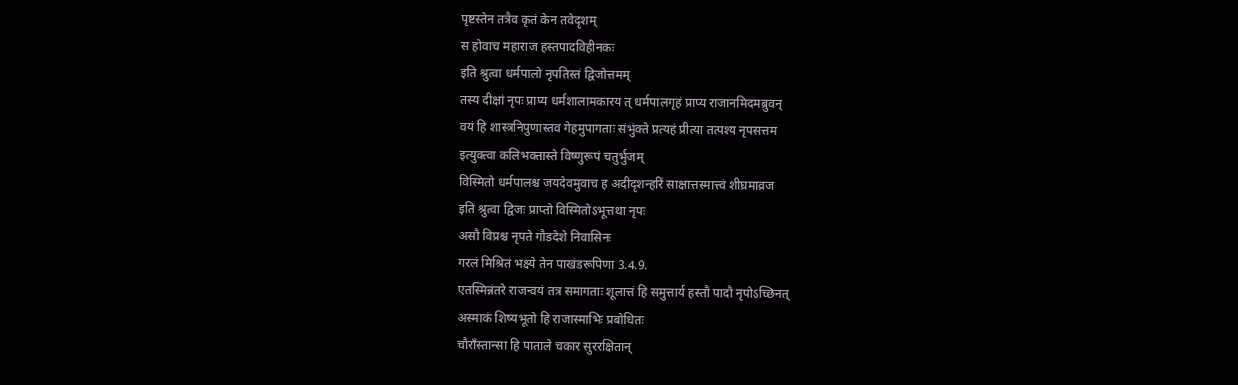पृष्टस्तेन तत्रैव कृतं केन तवेदृशम्
स होवाच महाराज हस्तपादविहीनकः
इति श्रुत्वा धर्मपालो नृपतिस्तं द्विजोत्तमम्
तस्य दीक्षां नृपः प्राप्य धर्मशालामकारय त् धर्मपालगृहं प्राप्य राजानमिदमब्रुवन्
वयं हि शास्त्रनिपुणास्तव गेहमुपागताः संभुंक्ते प्रत्यहं प्रीत्या तत्पश्य नृपसत्तम
इत्युक्त्वा कलिभक्तास्ते विष्णुरूपं चतुर्भुजम्
विस्मितो धर्मपालश्च जयदेवमुवाच ह अदीदृशन्हरिं साक्षात्तस्मात्त्वं शीघ्रमाव्रज
इति श्रुत्वा द्विजः प्राप्तो विस्मितोऽभूत्तथा नृपः
असौ विप्रश्च नृपते गौडदेशे निवासिनः
गरलं मिश्रितं भक्ष्ये तेन पाखंडरूपिणा 3.4.9.
एतस्मिन्नंतरे राजन्वयं तत्र समागताः शूलात्तं हि समुत्तार्य हस्तौ पादौ नृपोऽच्छिनत्
अस्माकं शिष्यभूतो हि राजास्माभिः प्रबोधितः
चौराँस्तान्सा हि पाताले चकार सुररक्षितान्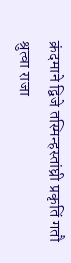क्रंदमाने द्विजे तस्मिन्हस्तांघ्री प्रकृतिं गतौ
श्रुत्वा राजा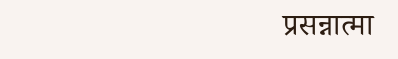प्रसन्नात्मा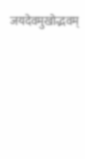जयदेवमुखोद्भवम्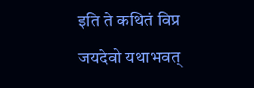इति ते कथितं विप्र जयदेवो यथाभवत्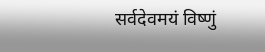सर्वदेवमयं विष्णुं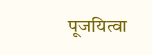पूजयित्वा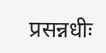प्रसन्नधीः